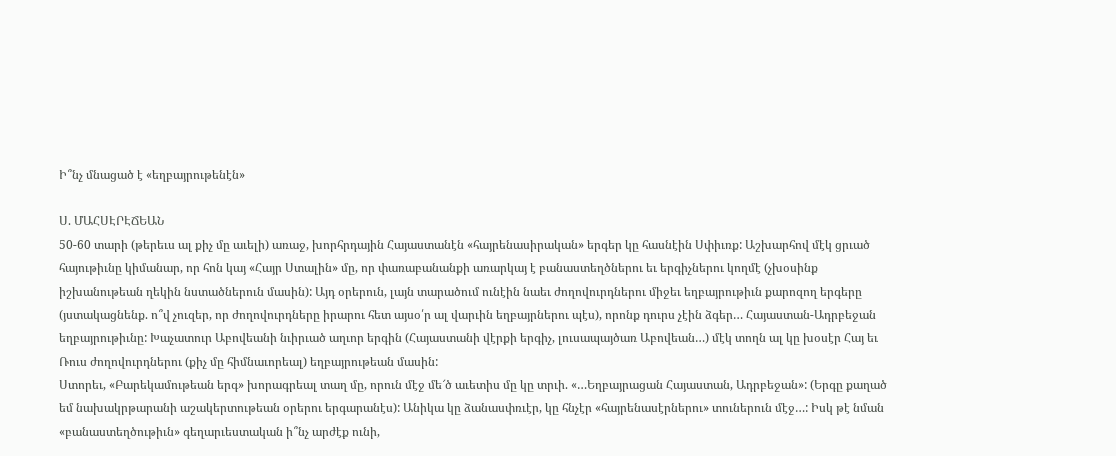Ի՞նչ մնացած է «եղբայրութենէն»

Ս. ՄԱՀՍԷՐԷՃԵԱՆ
50-60 տարի (թերեւս ալ քիչ մը աւելի) առաջ, խորհրդային Հայաստանէն «հայրենասիրական» երգեր կը հասնէին Սփիւռք: Աշխարհով մէկ ցրւած հայութիւնը կիմանար, որ հոն կայ «Հայր Ստալին» մը, որ փառաբանանքի առարկայ է բանաստեղծներու եւ երգիչներու կողմէ (չխօսինք իշխանութեան ղեկին նստածներուն մասին): Այդ օրերուն, լայն տարածում ունէին նաեւ ժողովուրդներու միջեւ եղբայրութիւն քարոզող երգերը (յստակացնենք. ո՞վ չուզեր, որ ժողովուրդները իրարու հետ այսօ՛ր ալ վարւին եղբայրներու պէս), որոնք դուրս չէին ձգեր… Հայաստան-Ադրբեջան եղբայրութիւնը: Խաչատուր Աբովեանի նւիրւած աղւոր երգին (Հայաստանի վէրքի երգիչ, լուսապայծառ Աբովեան…) մէկ տողն ալ կը խօսէր Հայ եւ Ռուս ժողովուրդներու (քիչ մը հիմնաւորեալ) եղբայրութեան մասին:
Ստորեւ, «Բարեկամութեան երգ» խորագրեալ տաղ մը, որուն մէջ մե՜ծ աւետիս մը կը տրւի. «…Եղբայրացան Հայաստան, Ադրբեջան»: (Երգը քաղած եմ նախակրթարանի աշակերտութեան օրերու երգարանէս): Անիկա կը ձանասփռւէր, կը հնչէր «հայրենասէրներու» տուներուն մէջ…: Իսկ թէ նման «բանաստեղծութիւն» գեղարւեստական ի՞նչ արժէք ունի,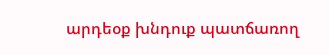արդեօք խնդուք պատճառող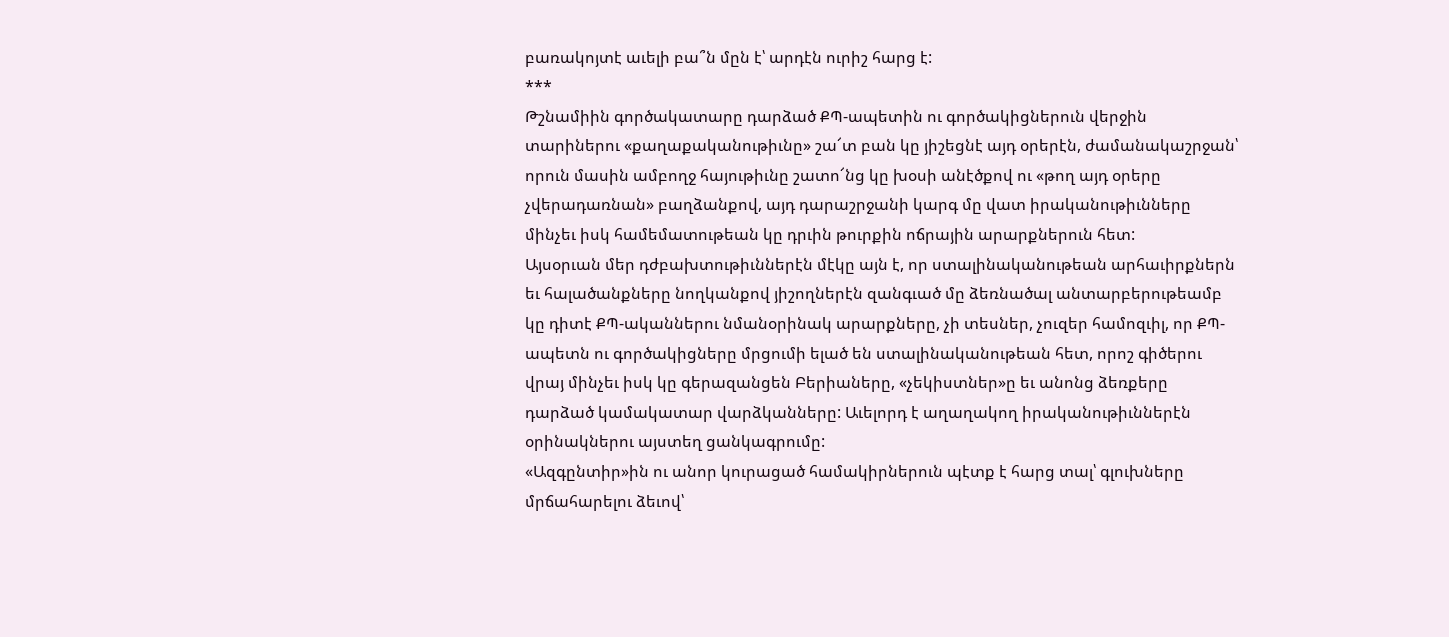բառակոյտէ աւելի բա՞ն մըն է՝ արդէն ուրիշ հարց է:
***
Թշնամիին գործակատարը դարձած ՔՊ-ապետին ու գործակիցներուն վերջին տարիներու «քաղաքականութիւնը» շա՜տ բան կը յիշեցնէ այդ օրերէն, ժամանակաշրջան՝ որուն մասին ամբողջ հայութիւնը շատո՜նց կը խօսի անէծքով ու «թող այդ օրերը չվերադառնան» բաղձանքով, այդ դարաշրջանի կարգ մը վատ իրականութիւնները մինչեւ իսկ համեմատութեան կը դրւին թուրքին ոճրային արարքներուն հետ:
Այսօրւան մեր դժբախտութիւններէն մէկը այն է, որ ստալինականութեան արհաւիրքներն եւ հալածանքները նողկանքով յիշողներէն զանգւած մը ձեռնածալ անտարբերութեամբ կը դիտէ ՔՊ-ականներու նմանօրինակ արարքները, չի տեսներ, չուզեր համոզւիլ, որ ՔՊ-ապետն ու գործակիցները մրցումի ելած են ստալինականութեան հետ, որոշ գիծերու վրայ մինչեւ իսկ կը գերազանցեն Բերիաները, «չեկիստներ»ը եւ անոնց ձեռքերը դարձած կամակատար վարձկանները: Աւելորդ է աղաղակող իրականութիւններէն օրինակներու այստեղ ցանկագրումը:
«Ազգընտիր»ին ու անոր կուրացած համակիրներուն պէտք է հարց տալ՝ գլուխները մրճահարելու ձեւով՝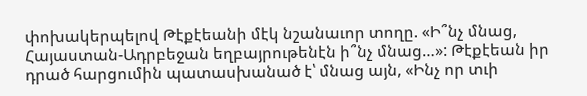փոխակերպելով Թէքէեանի մէկ նշանաւոր տողը. «Ի՞նչ մնաց, Հայաստան-Ադրբեջան եղբայրութենէն ի՞նչ մնաց…»: Թէքէեան իր դրած հարցումին պատասխանած է՝ մնաց այն, «Ինչ որ տւի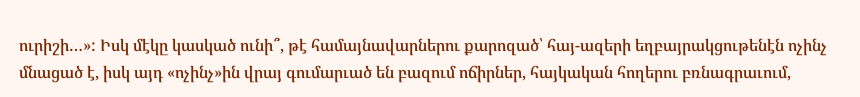ուրիշի…»: Իսկ մէկը կասկած ունի՞, թէ համայնավարներու քարոզած՝ հայ-ազերի եղբայրակցութենէն ոչինչ մնացած է, իսկ այդ «ոչինչ»ին վրայ գումարւած են բազում ոճիրներ, հայկական հողերու բռնագրաւում,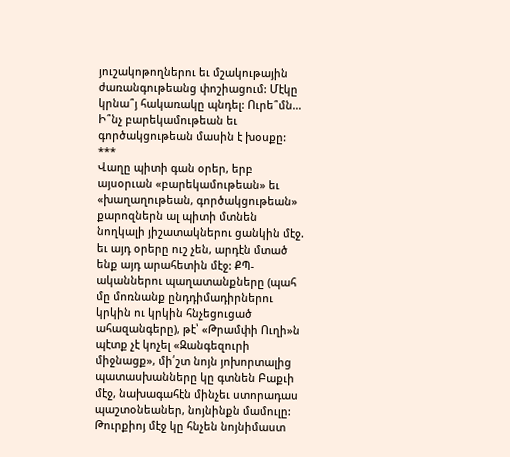յուշակոթողներու եւ մշակութային ժառանգութեանց փոշիացում: Մէկը կրնա՞յ հակառակը պնդել: Ուրե՞մն… Ի՞նչ բարեկամութեան եւ գործակցութեան մասին է խօսքը:
***
Վաղը պիտի գան օրեր, երբ այսօրւան «բարեկամութեան» եւ «խաղաղութեան, գործակցութեան» քարոզներն ալ պիտի մտնեն նողկալի յիշատակներու ցանկին մէջ. եւ այդ օրերը ուշ չեն, արդէն մտած ենք այդ արահետին մէջ: ՔՊ-ականներու պաղատանքները (պահ մը մոռնանք ընդդիմադիրներու կրկին ու կրկին հնչեցուցած ահազանգերը), թէ՝ «Թրամփի Ուղի»ն պէտք չէ կոչել «Զանգեզուրի միջնացք», մի՛շտ նոյն յոխորտալից պատասխանները կը գտնեն Բաքւի մէջ, նախագահէն մինչեւ ստորադաս պաշտօնեաներ, նոյնինքն մամուլը: Թուրքիոյ մէջ կը հնչեն նոյնիմաստ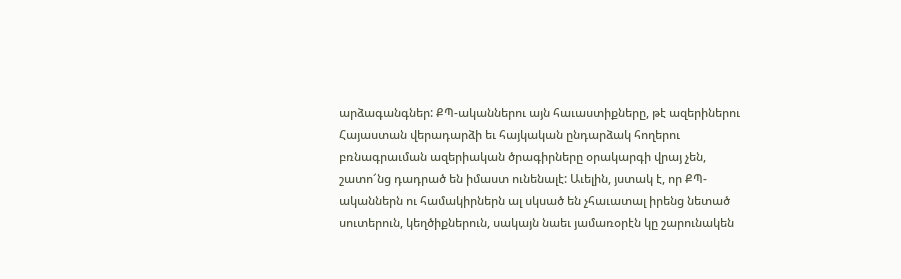արձագանգներ: ՔՊ-ականներու այն հաւաստիքները, թէ ազերիներու Հայաստան վերադարձի եւ հայկական ընդարձակ հողերու բռնագրաւման ազերիական ծրագիրները օրակարգի վրայ չեն, շատո՜նց դադրած են իմաստ ունենալէ: Աւելին, յստակ է, որ ՔՊ-ականներն ու համակիրներն ալ սկսած են չհաւատալ իրենց նետած սուտերուն, կեղծիքներուն, սակայն նաեւ յամառօրէն կը շարունակեն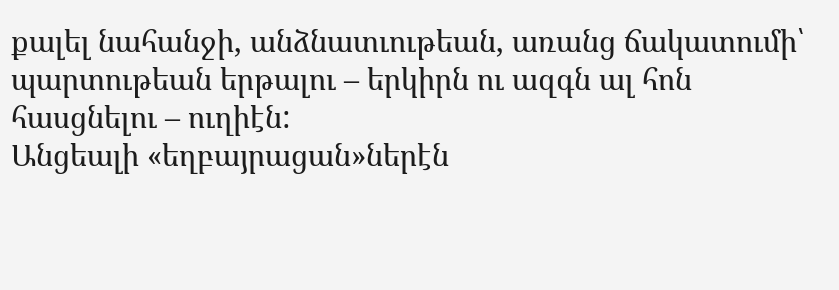քալել նահանջի, անձնատւութեան, առանց ճակատումի՝ պարտութեան երթալու – երկիրն ու ազգն ալ հոն հասցնելու – ուղիէն:
Անցեալի «եղբայրացան»ներէն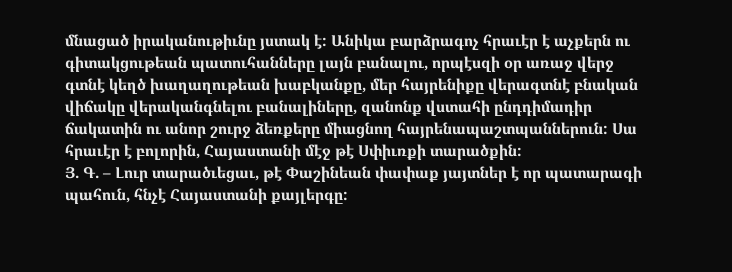մնացած իրականութիւնը յստակ է: Անիկա բարձրագոչ հրաւէր է աչքերն ու գիտակցութեան պատուհանները լայն բանալու, որպէսզի օր առաջ վերջ գտնէ կեղծ խաղաղութեան խաբկանքը, մեր հայրենիքը վերագտնէ բնական վիճակը վերականգնելու բանալիները, զանոնք վստահի ընդդիմադիր ճակատին ու անոր շուրջ ձեռքերը միացնող հայրենապաշտպաններուն: Սա հրաւէր է բոլորին, Հայաստանի մէջ թէ Սփիւռքի տարածքին:
Յ. Գ. – Լուր տարածւեցաւ, թէ Փաշինեան փափաք յայտներ է որ պատարագի պահուն, հնչէ Հայաստանի քայլերգը: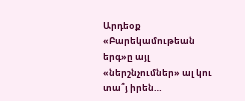Արդեօք «Բարեկամութեան երգ»ը այլ «ներշնչումներ» ալ կու տա՞յ իրեն…